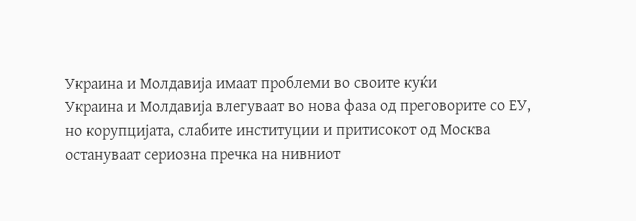Украина и Молдавија имаат проблеми во своите куќи
Украина и Молдавија влегуваат во нова фаза од преговорите со ЕУ, но корупцијата, слабите институции и притисокот од Москва остануваат сериозна пречка на нивниот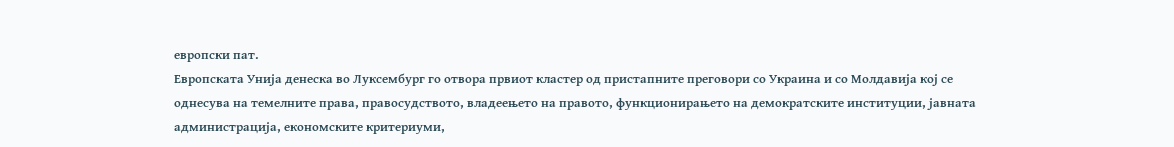европски пат.
Европската Унија денеска во Луксембург го отвора првиот кластер од пристапните преговори со Украина и со Молдавија кој се однесува на темелните права, правосудството, владеењето на правото, функционирањето на демократските институции, јавната администрација, економските критериуми,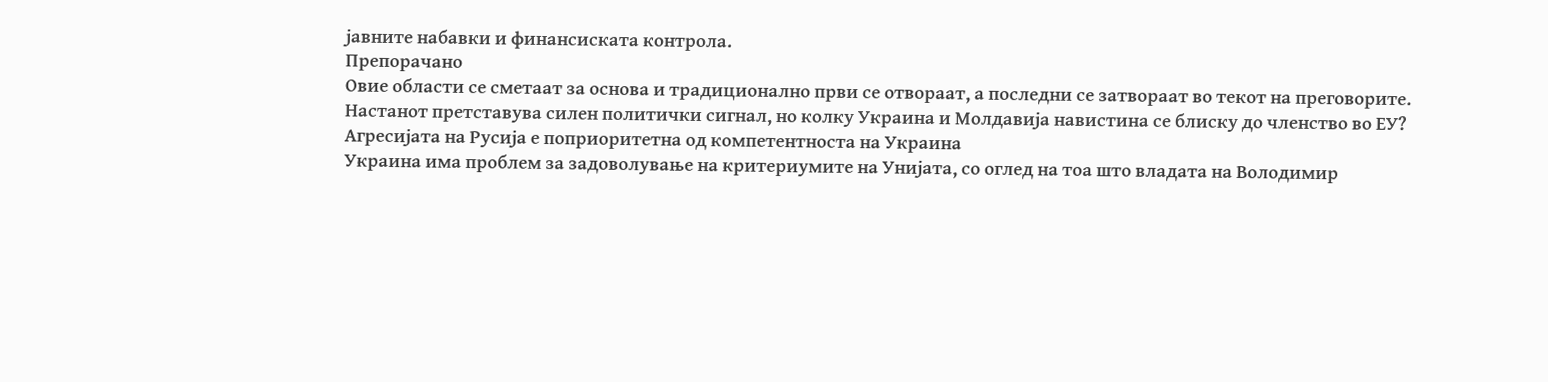јавните набавки и финансиската контрола.
Препорачано
Овие области се сметаат за основа и традиционално први се отвораат, а последни се затвораат во текот на преговорите.
Настанот претставува силен политички сигнал, но колку Украина и Молдавија навистина се блиску до членство во ЕУ?
Агресијата на Русија е поприоритетна од компетентноста на Украина
Украина има проблем за задоволување на критериумите на Унијата, со оглед на тоа што владата на Володимир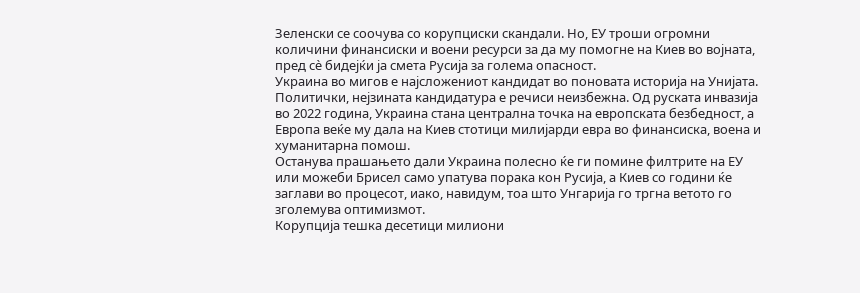Зеленски се соочува со корупциски скандали. Но, ЕУ троши огромни количини финансиски и воени ресурси за да му помогне на Киев во војната, пред сѐ бидејќи ја смета Русија за голема опасност.
Украина во мигов е најсложениот кандидат во поновата историја на Унијата. Политички, нејзината кандидатура е речиси неизбежна. Од руската инвазија во 2022 година, Украина стана централна точка на европската безбедност, а Европа веќе му дала на Киев стотици милијарди евра во финансиска, воена и хуманитарна помош.
Останува прашањето дали Украина полесно ќе ги помине филтрите на ЕУ или можеби Брисел само упатува порака кон Русија, а Киев со години ќе заглави во процесот, иако, навидум, тоа што Унгарија го тргна ветото го зголемува оптимизмот.
Корупција тешка десетици милиони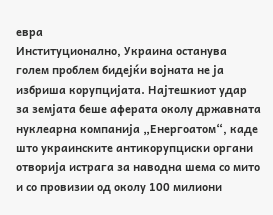евра
Институционално, Украина останува голем проблем бидејќи војната не ја избриша корупцијата. Најтешкиот удар за земјата беше аферата околу државната нуклеарна компанија „Енергоатом“, каде што украинските антикорупциски органи отворија истрага за наводна шема со мито и со провизии од околу 100 милиони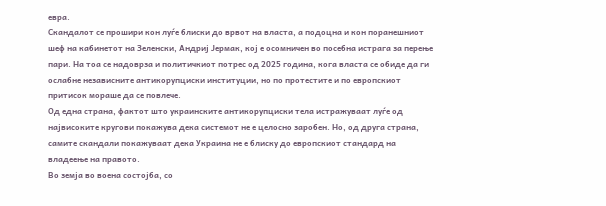евра.
Скандалот се прошири кон луѓе блиски до врвот на власта, а подоцна и кон поранешниот шеф на кабинетот на Зеленски, Андриј Јермак, кој е осомничен во посебна истрага за перење пари. На тоа се надоврза и политичкиот потрес од 2025 година, кога власта се обиде да ги ослабне независните антикорупциски институции, но по протестите и по европскиот притисок мораше да се повлече.
Од една страна, фактот што украинските антикорупциски тела истражуваат луѓе од највисоките кругови покажува дека системот не е целосно заробен. Но, од друга страна, самите скандали покажуваат дека Украина не е блиску до европскиот стандард на владеење на правото.
Во земја во воена состојба, со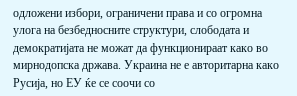одложени избори, ограничени права и со огромна улога на безбедносните структури, слободата и демократијата не можат да функционираат како во мирнодопска држава. Украина не е авторитарна како Русија, но ЕУ ќе се соочи со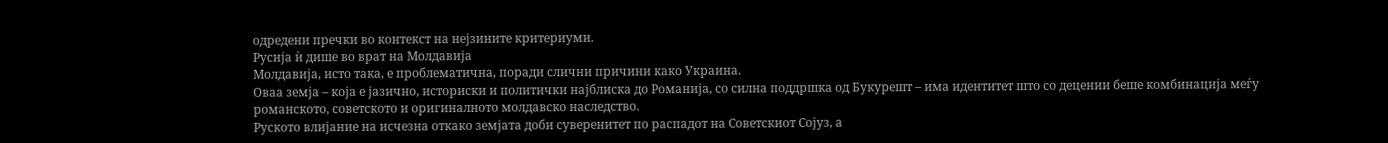одредени пречки во контекст на нејзините критериуми.
Русија ѝ дише во врат на Молдавија
Молдавија, исто така, е проблематична, поради слични причини како Украина.
Оваа земја – која е јазично, историски и политички најблиска до Романија, со силна поддршка од Букурешт – има идентитет што со децении беше комбинација меѓу романското, советското и оригиналното молдавско наследство.
Руското влијание на исчезна откако земјата доби суверенитет по распадот на Советскиот Сојуз, а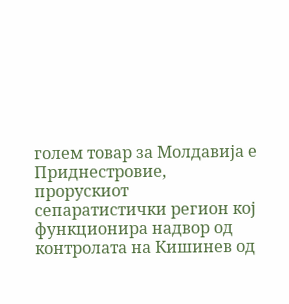голем товар за Молдавија е Приднестровие, прорускиот сепаратистички регион кој функционира надвор од контролата на Кишинев од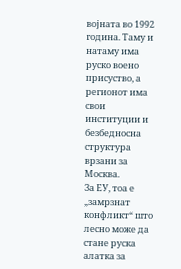војната во 1992 година. Таму и натаму има руско воено присуство, а регионот има свои институции и безбедносна структура врзани за Москва.
За ЕУ, тоа е „замрзнат конфликт“ што лесно може да стане руска алатка за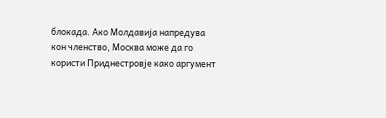блокада. Ако Молдавија напредува кон членство, Москва може да го користи Приднестровје како аргумент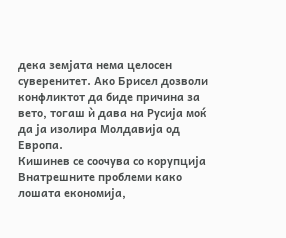дека земјата нема целосен суверенитет. Ако Брисел дозволи конфликтот да биде причина за вето, тогаш ѝ дава на Русија моќ да ја изолира Молдавија од Европа.
Кишинев се соочува со корупција
Внатрешните проблеми како лошата економија,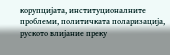корупцијата, институционалните проблеми, политичката поларизација, руското влијание преку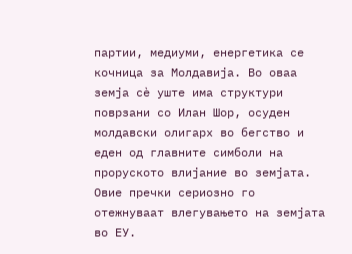партии, медиуми, енергетика се кочница за Молдавија. Во оваа земја сѐ уште има структури поврзани со Илан Шор, осуден молдавски олигарх во бегство и еден од главните симболи на проруското влијание во земјата. Овие пречки сериозно го отежнуваат влегувањето на земјата во ЕУ.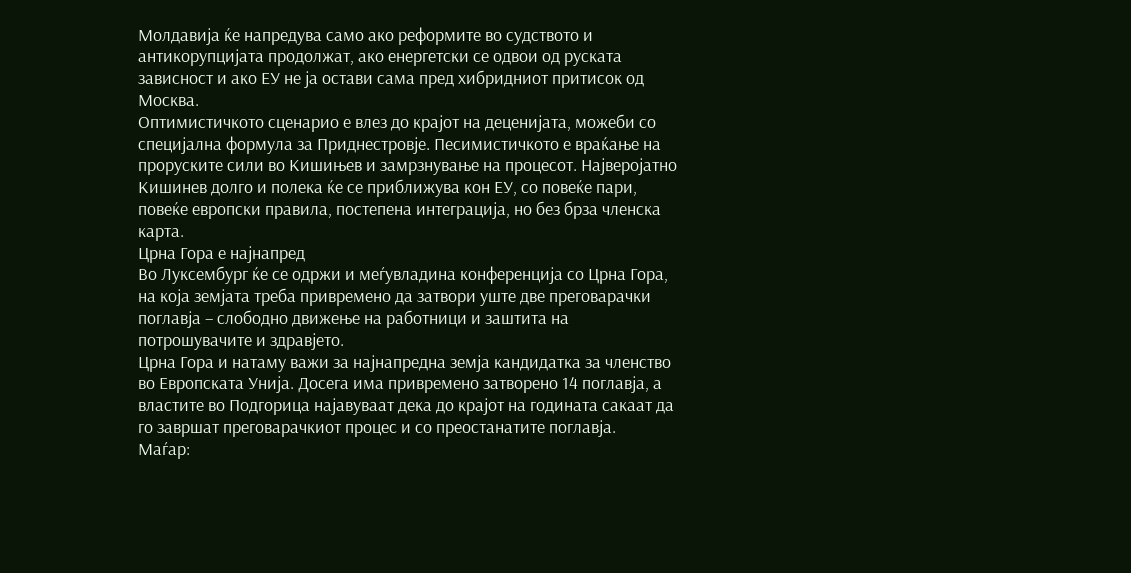Молдавија ќе напредува само ако реформите во судството и антикорупцијата продолжат, ако енергетски се одвои од руската зависност и ако ЕУ не ја остави сама пред хибридниот притисок од Москва.
Оптимистичкото сценарио е влез до крајот на деценијата, можеби со специјална формула за Приднестровје. Песимистичкото е враќање на проруските сили во Кишињев и замрзнување на процесот. Најверојатно Кишинев долго и полека ќе се приближува кон ЕУ, со повеќе пари, повеќе европски правила, постепена интеграција, но без брза членска карта.
Црна Гора е најнапред
Во Луксембург ќе се одржи и меѓувладина конференција со Црна Гора, на која земјата треба привремено да затвори уште две преговарачки поглавја – слободно движење на работници и заштита на потрошувачите и здравјето.
Црна Гора и натаму важи за најнапредна земја кандидатка за членство во Европската Унија. Досега има привремено затворено 14 поглавја, а властите во Подгорица најавуваат дека до крајот на годината сакаат да го завршат преговарачкиот процес и со преостанатите поглавја.
Маѓар: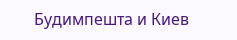Будимпешта и Киев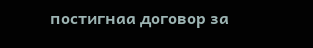постигнаа договор за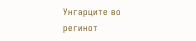Унгарците во регинот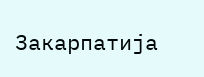Закарпатија